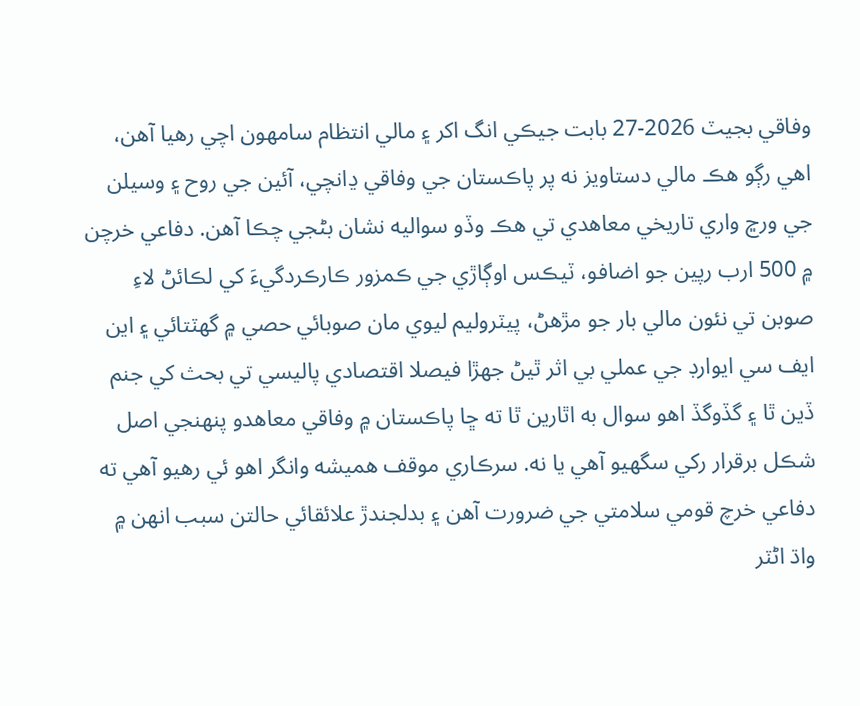وفاقي بجيٽ 2026-27 بابت جيڪي انگ اکر ۽ مالي انتظام سامهون اچي رهيا آهن، اهي رڳو هڪ مالي دستاويز نه پر پاڪستان جي وفاقي ڍانچي، آئين جي روح ۽ وسيلن جي ورڇ واري تاريخي معاهدي تي هڪ وڏو سواليه نشان بڻجي چڪا آهن. دفاعي خرچن ۾ 500 ارب رپين جو اضافو، ٽيڪس اوڳاڙي جي ڪمزور ڪارڪردگيءَ کي لڪائڻ لاءِ صوبن تي نئون مالي بار جو مڙهڻ، پيٽروليم ليوي مان صوبائي حصي ۾ گهٽتائي ۽ اين ايف سي ايوارڊ جي عملي بي اثر ٿيڻ جهڙا فيصلا اقتصادي پاليسي تي بحث کي جنم ڏين ٿا ۽ گڏوگڏ اهو سوال به اٿارين ٿا ته ڇا پاڪستان ۾ وفاقي معاهدو پنهنجي اصل شڪل برقرار رکي سگهيو آهي يا نه. سرڪاري موقف هميشه وانگر اهو ئي رهيو آهي ته دفاعي خرچ قومي سلامتي جي ضرورت آهن ۽ بدلجندڙ علائقائي حالتن سبب انهن ۾ واڌ اڻٽر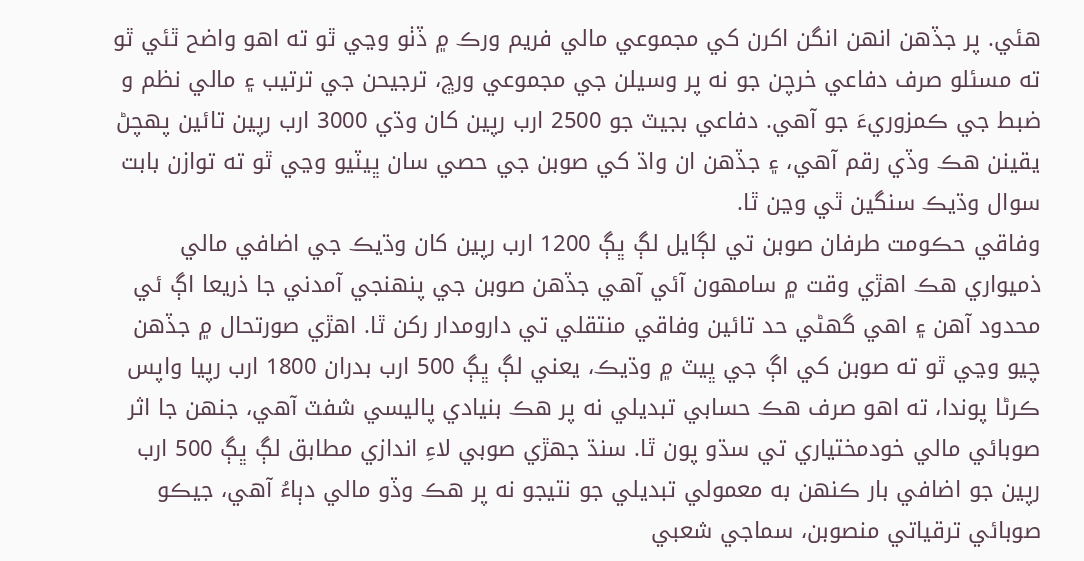هئي. پر جڏهن انهن انگن اکرن کي مجموعي مالي فريم ورڪ ۾ ڏٺو وڃي ٿو ته اهو واضح ٿئي ٿو ته مسئلو صرف دفاعي خرچن جو نه پر وسيلن جي مجموعي ورڇ، ترجيحن جي ترتيب ۽ مالي نظم و ضبط جي ڪمزوريءَ جو آهي. دفاعي بجيٽ جو 2500 ارب رپين کان وڌي 3000 ارب رپين تائين پهچڻ يقينن هڪ وڏي رقم آهي، ۽ جڏهن ان واڌ کي صوبن جي حصي سان ڀيٽيو وڃي ٿو ته توازن بابت سوال وڌيڪ سنگين ٿي وڃن ٿا.
وفاقي حڪومت طرفان صوبن تي لڳايل لڳ ڀڳ 1200 ارب رپين کان وڌيڪ جي اضافي مالي ذميواري هڪ اهڙي وقت ۾ سامهون آئي آهي جڏهن صوبن جي پنهنجي آمدني جا ذريعا اڳ ئي محدود آهن ۽ اهي گهڻي حد تائين وفاقي منتقلي تي دارومدار رکن ٿا. اهڙي صورتحال ۾ جڏهن چيو وڃي ٿو ته صوبن کي اڳ جي ڀيٽ ۾ وڌيڪ، يعني لڳ ڀڳ 500 ارب بدران 1800 ارب رپيا واپس ڪرڻا پوندا، ته اهو صرف هڪ حسابي تبديلي نه پر هڪ بنيادي پاليسي شفٽ آهي، جنهن جا اثر صوبائي مالي خودمختياري تي سڌو پون ٿا. سنڌ جهڙي صوبي لاءِ اندازي مطابق لڳ ڀڳ 500 ارب رپين جو اضافي بار ڪنهن به معمولي تبديلي جو نتيجو نه پر هڪ وڏو مالي دٻاءُ آهي، جيڪو صوبائي ترقياتي منصوبن، سماجي شعبي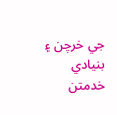جي خرچن ۽ بنيادي خدمتن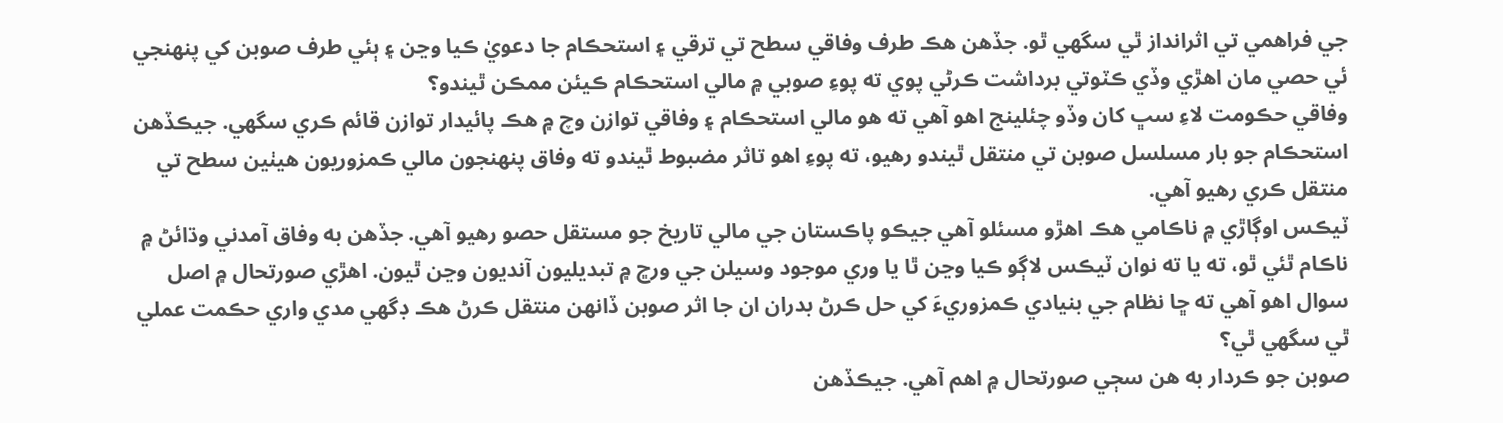جي فراهمي تي اثرانداز ٿي سگهي ٿو. جڏهن هڪ طرف وفاقي سطح تي ترقي ۽ استحڪام جا دعويٰ ڪيا وڃن ۽ ٻئي طرف صوبن کي پنهنجي ئي حصي مان اهڙي وڏي ڪٽوتي برداشت ڪرڻي پوي ته پوءِ صوبي ۾ مالي استحڪام ڪيئن ممڪن ٿيندو؟
وفاقي حڪومت لاءِ سڀ کان وڏو چئلينج اهو آهي ته هو مالي استحڪام ۽ وفاقي توازن وچ ۾ هڪ پائيدار توازن قائم ڪري سگهي. جيڪڏهن استحڪام جو بار مسلسل صوبن تي منتقل ٿيندو رهيو، ته پوءِ اهو تاثر مضبوط ٿيندو ته وفاق پنهنجون مالي ڪمزوريون هيٺين سطح تي منتقل ڪري رهيو آهي.
ٽيڪس اوڳاڙي ۾ ناڪامي هڪ اهڙو مسئلو آهي جيڪو پاڪستان جي مالي تاريخ جو مستقل حصو رهيو آهي. جڏهن به وفاق آمدني وڌائڻ ۾ ناڪام ٿئي ٿو، ته يا ته نوان ٽيڪس لاڳو ڪيا وڃن ٿا يا وري موجود وسيلن جي ورڇ ۾ تبديليون آنديون وڃن ٿيون. اهڙي صورتحال ۾ اصل سوال اهو آهي ته ڇا نظام جي بنيادي ڪمزوريءَ کي حل ڪرڻ بدران ان جا اثر صوبن ڏانهن منتقل ڪرڻ هڪ ڊگهي مدي واري حڪمت عملي ٿي سگهي ٿي؟
صوبن جو ڪردار به هن سڄي صورتحال ۾ اهم آهي. جيڪڏهن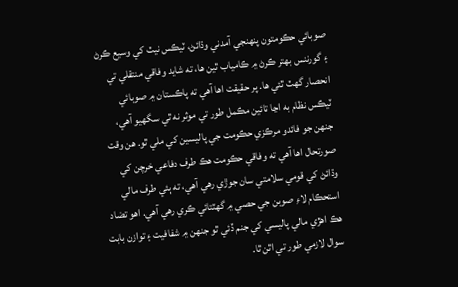صوبائي حڪومتون پنهنجي آمدني وڌائڻ، ٽيڪس نيٽ کي وسيع ڪرڻ ۽ گورننس بهتر ڪرڻ ۾ ڪامياب ٿين ها، ته شايد وفاقي منتقلي تي انحصار گهٽ ٿئي ها. پر حقيقت اها آهي ته پاڪستان ۾ صوبائي ٽيڪس نظام به اڃا تائين مڪمل طور تي موثر نه ٿي سگهيو آهي، جنهن جو فائدو مرڪزي حڪومت جي پاليسين کي ملي ٿو. هن وقت صورتحال اها آهي ته وفاقي حڪومت هڪ طرف دفاعي خرچن کي وڌائڻ کي قومي سلامتي سان جوڙي رهي آهي، ته ٻئي طرف مالي استحڪام لاءِ صوبن جي حصي ۾ گهٽتائي ڪري رهي آهي. اهو تضاد هڪ اهڙي مالي پاليسي کي جنم ڏئي ٿو جنهن ۾ شفافيت ۽ توازن بابت سوال لازمي طور تي اٿن ٿا.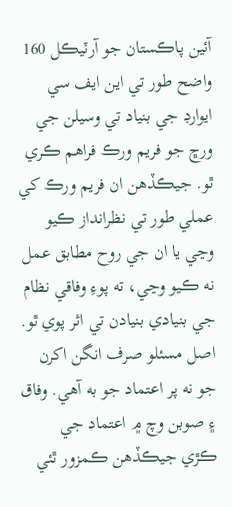آئين پاڪستان جو آرٽيڪل 160 واضح طور تي اين ايف سي ايوارڊ جي بنياد تي وسيلن جي ورڇ جو فريم ورڪ فراهم ڪري ٿو. جيڪڏهن ان فريم ورڪ کي عملي طور تي نظرانداز ڪيو وڃي يا ان جي روح مطابق عمل نه ڪيو وڃي، ته پوءِ وفاقي نظام جي بنيادي بنيادن تي اثر پوي ٿو. اصل مسئلو صرف انگن اکرن جو نه پر اعتماد جو به آهي. وفاق ۽ صوبن وچ ۾ اعتماد جي ڪڙي جيڪڏهن ڪمزور ٿئي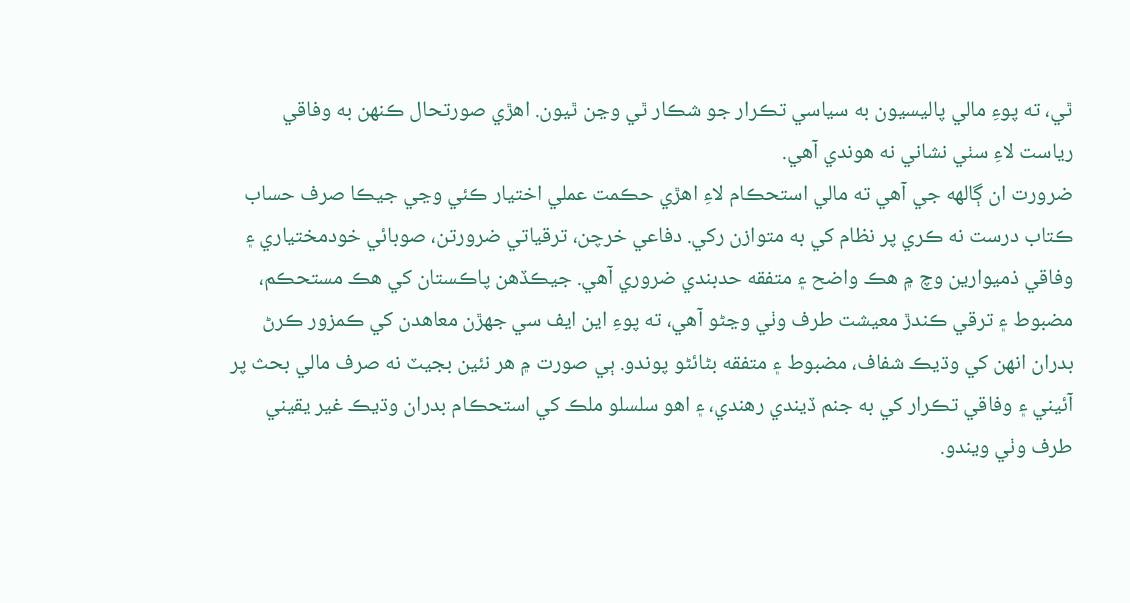ٿي، ته پوءِ مالي پاليسيون به سياسي تڪرار جو شڪار ٿي وڃن ٿيون. اهڙي صورتحال ڪنهن به وفاقي رياست لاءِ سٺي نشاني نه هوندي آهي.
ضرورت ان ڳالهه جي آهي ته مالي استحڪام لاءِ اهڙي حڪمت عملي اختيار ڪئي وڃي جيڪا صرف حساب ڪتاب درست نه ڪري پر نظام کي به متوازن رکي. دفاعي خرچن، ترقياتي ضرورتن، صوبائي خودمختياري ۽ وفاقي ذميوارين وچ ۾ هڪ واضح ۽ متفقه حدبندي ضروري آهي. جيڪڏهن پاڪستان کي هڪ مستحڪم، مضبوط ۽ ترقي ڪندڙ معيشت طرف وٺي وڃڻو آهي، ته پوءِ اين ايف سي جهڙن معاهدن کي ڪمزور ڪرڻ بدران انهن کي وڌيڪ شفاف، مضبوط ۽ متفقه بڻائڻو پوندو. ٻي صورت ۾ هر نئين بجيٽ نه صرف مالي بحث پر آئيني ۽ وفاقي تڪرار کي به جنم ڏيندي رهندي، ۽ اهو سلسلو ملڪ کي استحڪام بدران وڌيڪ غير يقيني طرف وٺي ويندو.